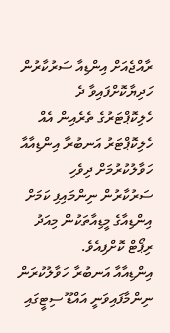ރާއްޖެއަށް އިންޑިއާ ސަރުކާރުން ހަދިޔާކޮށްފައިވާ ދެ ހެލިކޮޕްޓަރުގެ ތެރެއިން އެއް ހެލިކޮޕްޓަރު އަނބުރާ އިންޑިއާއާ ހަވާލުކުރުމަށް ދިވެހި ސަރުކާރުން ނިންމައިފި ކަމަށް އިންޑިއާގެ މީޑިއާތަކުން މިއަދު ރިޕޯޓް ކޮށްފިއެވެ.
އިންޑިއާއާ އަނބުރާ ހަވާލުކުރަން ނިންމާފައިވަނީ އައްޑޫ ސިޓީގައި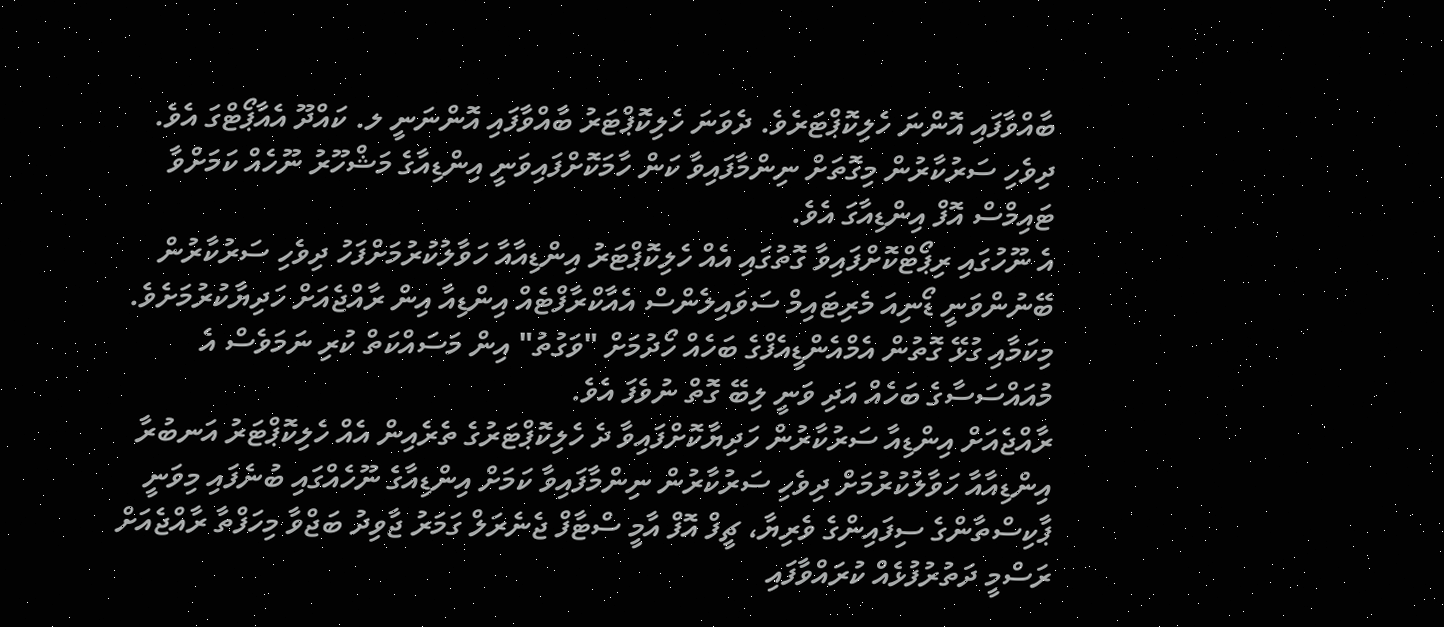ބާއްވާފައި އޮންނަ ހެލިކޮޕްޓަރެވެ. ދެވަނަ ހެލިކޮޕްޓަރު ބާއްވާފައި އޮންނަނީ ލ. ކައްދޫ އެއާޕޯޓްގަ އެވެ.
ދިވެހި ސަރުކާރުން މިގޮތަށް ނިންމާފައިވާ ކަން ހާމަކޮށްފައިވަނީ އިންޑިއާގެ މަޝްހޫރު ނޫހެއް ކަމަށްވާ ޓައިމްސް އޮފް އިންޑިއާގަ އެވެ.
އެ ނޫހުގައި ރިޕޯޓްކޮށްފައިވާ ގޮތުގައި އެއް ހެލިކޮޕްޓަރު އިންޑިއާއާ ހަވާލުކުރުމަށްފަހު ދިވެހި ސަރުކާރުން ބޭނުންވަނީ ޑޯނިއަ މެރިޓައިމް ސަވައިލެންސް އެއާކްރާފްޓެއް އިންޑިއާ އިން ރާއްޖެއަށް ހަދިޔާކުރުމަށެވެ.
މިކަމާއި ގުޅޭ ގޮތުން އެމްއެންޑީއެފްގެ ބަހެއް ހޯދުމަށް "ވަގުތު" އިން މަސައްކަތް ކުރި ނަމަވެސް އެ މުއައްސަސާގެ ބަހެއް އަދި ވަނީ ލިބޭ ގޮތް ނުވެފަ އެވެ.
ރާއްޖެއަށް އިންޑިއާ ސަރުކާރުން ހަދިޔާކޮށްފައިވާ ދެ ހެލިކޮޕްޓަރުގެ ތެރެއިން އެއް ހެލިކޮޕްޓަރު އަނބުރާ އިންޑިއާއާ ހަވާލުކުރުމަށް ދިވެހި ސަރުކާރުން ނިންމާފައިވާ ކަމަށް އިންޑިއާގެ ނޫހެއްގައި ބުނެފައި މިވަނީ ޕާކިސްތާންގެ ސިފައިންގެ ވެރިޔާ، ޗީފް އޮފް އާމީ ސްޓާފް ޖެނެރަލް ގަމަރު ޖާވިދު ބަޖްވާ މިހަފްތާ ރާއްޖެއަށް ރަސްމީ ދަތުރުފުޅެއް ކުރައްވާފައި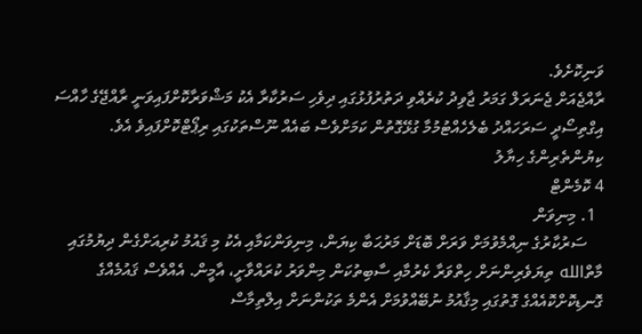ވަނިކޮށެވެ.
ރާއްޖެއަށް ޖެނަރަލް ގަމަރު ޖާވިދު ކުރެއްވި ދަތުރުފުޅުގައި ދިވެހި ސަރުކާރާ އެކު މަޝްވަރާކޮށްފައިވަނީ ރާއްޖޭގެ ހާއްސަ އިގްތިސޯދީ ސަރަހައްދު ބެލެހެއްޓުމުމާ ގުޅޭގޮތުން ކަމަށްވެސް ބައެއް ނޫސްތަކުގައި ރިޕޯޓްކޮށްފައިވެ އެވެ.
ކިޔުންތެރިންގެ ހިޔާލު
4 ކޮމެންޓް
  1. މިނިވަން
    ސަރުކާރުގެ ނިއްމެވުމަށް ވަރަށް ބޮޑަށް މަރުޙަބާ ކިޔަން، މިނިވަންކަމާއި އެކު މި ޤައުމު ކުރިއަށްގެން ދިޔުމުގައި މާތްالله ތިޔަވެރިންނަށް ހިތްވަރާ ކެރުމާއި ސާބިތުކަން މިންވަރު ކުރައްވާށީ، އާމީން. އެއްވެސް ޤައުމެއްގެ ގޮނޑިކޮށްކޮއެއްގެ ގޮތުގައި މިޤާއުމު ނުބޭއްވުމަށް އެންމެ ތަކުންނަށް އިލްތިމާސް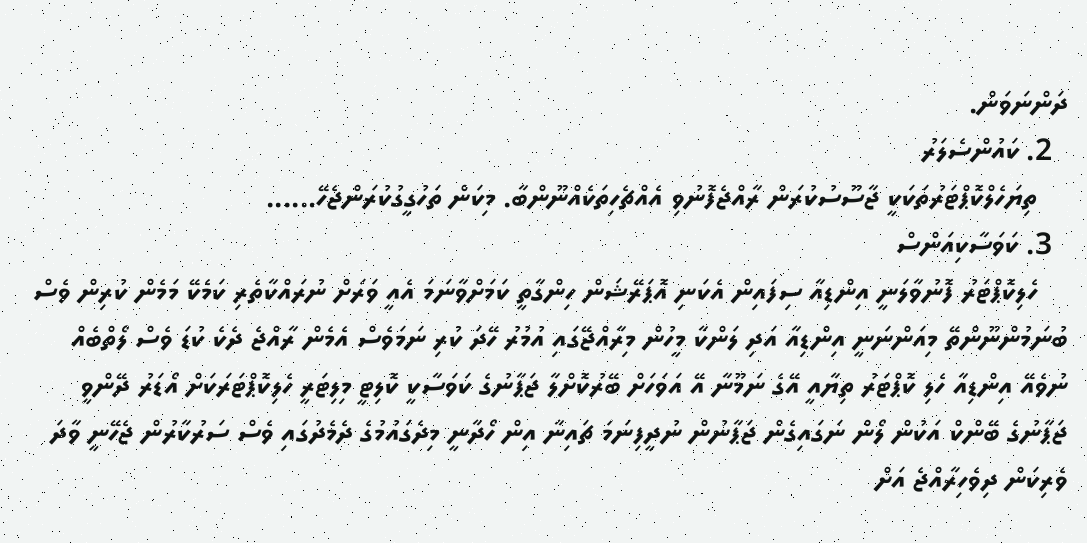ދަންނަވަން.
  2. ކައުންސެލަރު
    ތިޔަހެލްކޮޕްޓަރުތަކަކީ ޖާސޫސުކުރަން ރާއްޖެފޮނުވި އެއްޗެހިތަކެއްނޫންބާ. މިކަން ތަހުގީގުކުރަންޖެހޭ......
  3. ކަވަސާކިއަންސް
    ހެލިކޮޕްޓަރު ފޮނުވާލަނީ އިންޑިއާ ސިފައިން އެކަނި އޮޕަރޭޝަން ހިންގާތީ ކަމަށްވާނަމަ އެއީ ވަރަށް ނުރައްކާތެރި ކަމެކޭ މަމެން ކުރިން ވެސް ބުނަމުންނޫންތޭ މިއަންނަނީ އިންޑިއާ އަދި ލަންކާ މީހުން މިރާއްޖޭގައި އުމުރު ހޭދަ ކުރި ނަމަވެސް އެމެން ރާއްޖެ ދެކެ ކުޑަ ވެސް ލޯތްބެއް ނުވެއޭ އިންޑިއާ ހެލި ކޮޕްޓަރު ތިޔާއީ އޭގެ ނަމޫނާ އޭ އަވަހަށް ބޭރުކޮށްލާ ޖަޕާނުގެ ކަވަސާކީ ކޮލިޓީ މިލިޓަރީ ހެލިކޮޕްޓަރަކަށް އޯޑަރު ދޭންވީ ޖަޕާނުގެ ބޭންކް އަކުން ލޯން ނަގައިގެން ޖަޕާނުން ނުދީފިނަމަ ޗައިނާ އިން ހޯދާނީ މިދެގައުމުގެ ދެމެދުގައި ވެސް ސަރުކާރުން ޖެހޭނީ ވާދަ ވެރިކަން ދިވެހިރާއްޖެ އަށް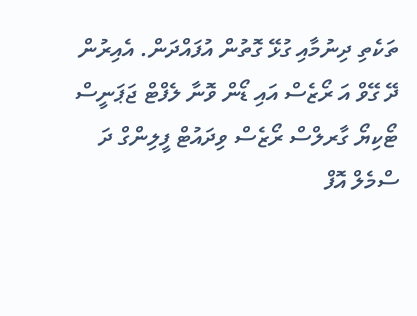ތަކެތި ދިނުމާއި ގުޅޭ ގޮތުން އުފައްދަން. އެއިރުން ދޭ ގޭވް އަ ރޯޒެސް އައި ޑޯން ވޮނާ ލެފްޓް ޖަޕަނީސް ޓޯކިޔޯ ގާރލްސް ރޯޒެސް ވިދައުޓް ފީލިންގް ދަ ސްމެލް އޮފް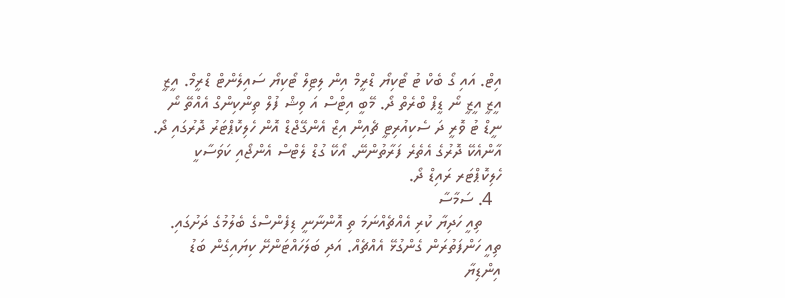އިޓް. އައި ގޯ ބެކް ޓު ޓޯކިޔޯ ޑްރީމް އިން ލިޓިލް ޓޯކިޔޯ ސައިލެންޓް ޑްރީމް. އީޒީ އީޒީ އީޒީ ނޯ ޑީޕް ބްރެތް ދޯ. މޭބީ އިޓްސް އަ ވިޝް ފުލް ތިންކިންގް އެއްތޭ ނޯ ނީޑް ޓު ވޮރީ ދަ ސެކިއުރިޓީ ޗެއިން އިޒް އެންގޭޖްޑް އޮން ހެލިކޮޕްޓަރު ދޮރުގައި ދޯ. އާންއެކޭ ދޮރުގެ އެތެރެ ފަރާތުންނޭ. އޯކޭ ގުޑް ލެޓްސް އެންޖޯއި ކަވަސާކީ ހެލިކޮޕްޓަރ ރައިޑް ދޯ.
  4. ސަމާސާ
    ތިއީ ހަދިޔާ ކުރި އެއްޗެއްނަމަ ތި އޮންނާނީ ޑިފެންސްގެ ބެލުމުގެ ދަށުގައި. ތިއީ ހަންފަތުރަން ގެންގުޅޭ އެއްޗެއް. އަދި ބަލަހައްޓަންށޭ ކިޔައިގެން ބަޑު އިންޑިޔާ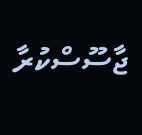ޖާސޫސްކުރާ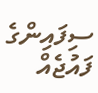ސިފައިންގެ ފައުޖެއް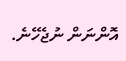އޮންނަން ނުޖެހޭނެ.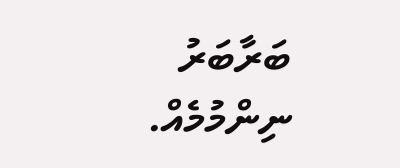ބަރާބަރު ނިންމުމެއް.